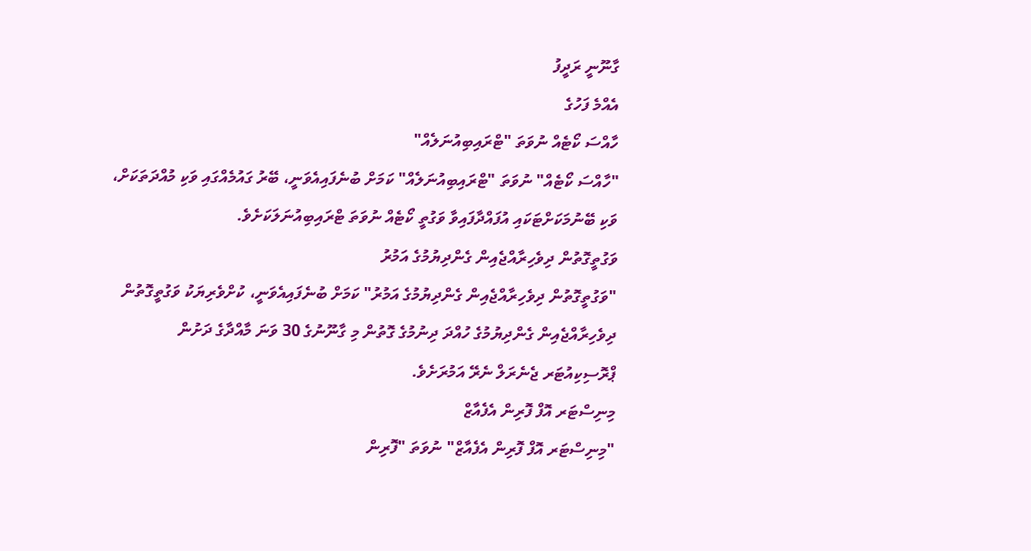ގާނޫނީ ރަދީފު
އެއްމެ ފަހުގެ
ހާއްސަ ކޯޓެއް ނުވަތަ "ޓްރައިބިއުނަލެއް"
"ހާއްސަ ކޯޓެއް" ނުވަތަ "ޓްރައިބިއުނަލެއް" ކަމަށް ބުނެފައިއެވަނީ، ބޭރު ގައުމެއްގައި ވަކި މުއްދަތަކަށް، ވަކި ބޭނުމަކަށްޓަކައި އުފައްދާފައިވާ ވަގުތީ ކޯޓެއް ނުވަތަ ޓްރައިބިއުނަލަކަށެވެ.
ވަގުތީގޮތުން ދިވެހިރާއްޖެއިން ގެންދިޔުމުގެ އަމުރު
"ވަގުތީގޮތުން ދިވެހިރާއްޖެއިން ގެންދިޔުމުގެ އަމުރު" ކަމަށް ބުނެފައިއެވަނީ، ކުށްވެރިޔަކު ވަގުތީގޮތުން ދިވެހިރާއްޖެއިން ގެންދިޔުމުގެ ހުއްދަ ދިނުމުގެ ގޮތުން މި ގާނޫނުގެ 30 ވަނަ މާއްދާގެ ދަށުން ޕްރޮސިކިއުޓަރ ޖެނެރަލް ނެރޭ އަމުރަށެވެ.
މިނިސްޓަރ އޮފް ފޮރިން އެފެއާޒް
"މިނިސްޓަރ އޮފް ފޮރިން އެފެއާޒް" ނުވަތަ "ފޮރިން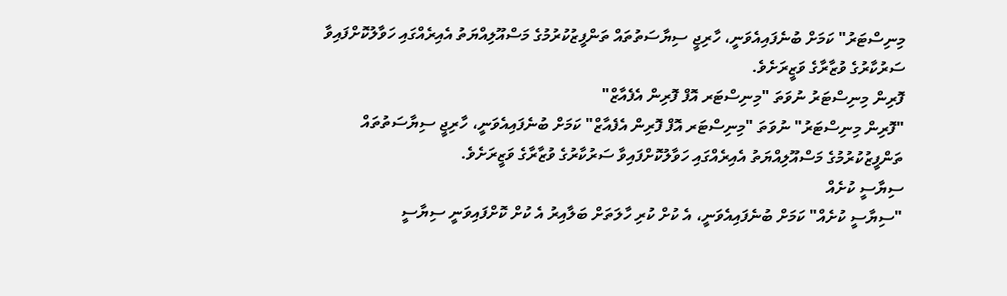މިނިސްޓަރު" ކަމަށް ބުނެފައިއެވަނީ، ހާރިޖީ ސިޔާސަތުތައް ތަންފީޒުކުރުމުގެ މަސްއޫލިއްޔަތު އެއިރެއްގައި ހަވާލުކޮށްފައިވާ ސަރުކާރުގެ ވުޒާރާގެ ވަޒީރަށެވެ.
ފޮރިން މިނިސްޓަރު ނުވަތަ "މިނިސްޓަރ އޮފް ފޮރިން އެފެއާޒް"
"ފޮރިން މިނިސްޓަރު" ނުވަތަ "މިނިސްޓަރ އޮފް ފޮރިން އެފެއާޒް" ކަމަށް ބުނެފައިއެވަނީ، ހާރިޖީ ސިޔާސަތުތައް ތަންފީޒުކުރުމުގެ މަސްއޫލިއްޔަތު އެއިރެއްގައި ހަވާލުކޮށްފައިވާ ސަރުކާރުގެ ވުޒާރާގެ ވަޒީރަށެވެ.
ސިޔާސީ ކުށެއް
"ސިޔާސީ ކުށެއް" ކަމަށް ބުނެފައިއެވަނީ، އެ ކުށް ކުރި ހާލަތަށް ބަލާއިރު އެ ކުށް ކޮށްފައިވަނީ ސިޔާސީ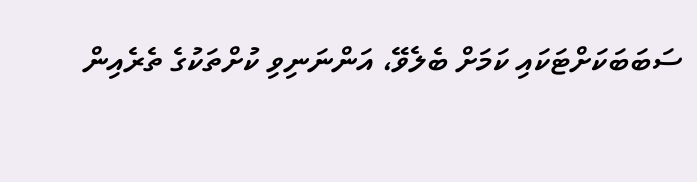ސަބަބަކަށްޓަކައި ކަމަށް ބެލެވޭ، އަންނަނިވި ކުށްތަކުގެ ތެރެއިން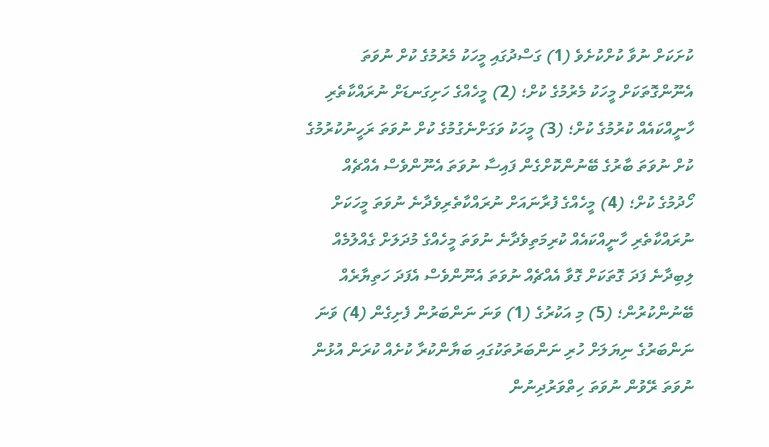ކުށަކަށް ނުވާ ކުށްކުށެވެ (1) ގަސްދުގައި މީހަކު މެރުމުގެ ކުށް ނުވަތަ އެނޫންގޮތަކަށް މީހަކު މެރުމުގެ ކުށް؛ (2) މީހެއްގެ ހަށިގަނޑަށް ނުރައްކާތެރި ހާނީއްކައެއް ކުރުމުގެ ކުށް؛ (3) މީހަކު ވަގަށްނެގުމުގެ ކުށް ނުވަތަ ރަހީނުކުރުމުގެ ކުށް ނުވަތަ ބާރުގެ ބޭނުންކޮށްގެން ފައިސާ ނުވަތަ އެނޫންވެސް އެއްޗެއް ހޯދުމުގެ ކުށް؛ (4) މީހެއްގެ ފުރާނައަށް ނުރައްކާތެރިވެދާނެ ނުވަތަ މީހަކަށް ނުރައްކާތެރި ހާނީއްކައެއް ކުރިމަތިވެދާނެ ނުވަތަ މީހެއްގެ މުދަލަށް ގެއްލުމެއް ލިބިދާނެ ފަދަ ގޮތަކަށް ގޮވާ އެއްޗެއް ނުވަތަ އެނޫންވެސް އެފަދަ ހަތިޔާރެއް ބޭނުންކުރުން؛ (5) މި އަކުރުގެ (1) ވަނަ ނަންބަރުން ފެށިގެން (4) ވަނަ ނަންބަރުގެ ނިޔަލަށް ހުރި ނަންބަރުތަކުގައި ބަޔާންކުރާ ކުށެއް ކުރަން އުޅުން ނުވަތަ ރޭވުން ނުވަތަ ހިތްވަރުދިނުން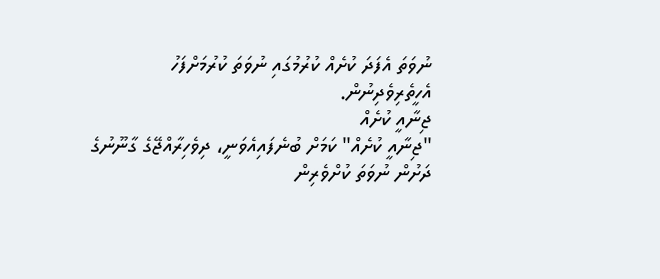ނުވަތަ އެފަދަ ކުށެއް ކުރުމުގައި ނުވަތަ ކުރުމަށްފަހު އެހީތެރިވެދިނުން.
ޖިނާއީ ކުށެއް
"ޖިނާއީ ކުށެއް" ކަމަށް ބުނެފައިއެވަނީ، ދިވެހިރާއްޖޭގެ ގާނޫނުގެ ދަށުން ނުވަތަ ކުށްވެރިން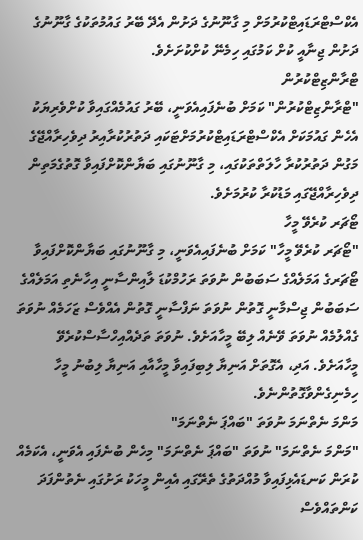އެކްސްޓްރަޑައިޓްކުރުމަށް މި ގާނޫނުގެ ދަށުން އެދޭ ބޭރު ގައުމުތަކުގެ ގާނޫނުގެ ދަށުން ޖިނާއީ ކުށް ކަމުގައި ހިމެނޭ ކުށްކުށަށެވެ.
ޓްރާންޒިޓްކުރުން
"ޓްރާންޒިޓްކުރުން" ކަމަށް ބުނެފައިއެވަނީ، ބޭރު ގައުމެއްގައިވާ ކުށްވެރިޔަކު އެހެން ގައުމަކަށް އެކްސްޓްރަޑައިޓްކުރުމަށްޓަކައި ދަތުރުކުރާއިރު ދިވެހިރާއްޖޭގެ މަގުން ދަތުރުކުރާ ހާލަތްތަކުގައި، މި ގާނޫނުގައި ބަޔާންކޮށްފައިވާ ގޮތުގެމަތިން ދިވެހިރާއްޖޭގައި މަޑުކުރާ ކުރުމަށެވެ.
ޓޯޗަރ ކުރެވޭ މީހާ
"ޓޯޗަރ ކުރެވޭ މީހާ" ކަމަށް ބުނެފައިއެވަނީ، މި ގާނޫނުގައި ބަޔާންކޮށްފައިވާ ޓޯޗަރގެ އަމަލެއްގެ ސަބަބުން ނުވަތަ ރަހުމްކުޑަ ލާއިންސާނީ އިހާނެތި އަމަލެއްގެ ސަބަބުން ޖިސްމާނީ ގޮތުން ނުވަތަ ނަފްސާނީ ގޮތުން އެއްވެސް ޒަހަމެއް ނުވަތަ ގެއްލުމެއް ނުވަތަ ވޭނެއް ލިބޭ މީހާއަށެވެ. ނުވަތަ ތަދެއްއިހްސާސްކުރެވޭ މީހާއަށެވެ. އަދި، އެގޮތަށް އަނިޔާ ލިބިފައިވާ މީހާއާއި އަނިޔާ ލިބުނު މީހާ ހިމެނިގެންވާގޮތުންނެވެ.
މަންމަ ނެތްނަމަ ނުވަތަ "ބައްޕަ ނެތްނަމަ"
"މަންމަ ނެތްނަމަ" ނުވަތަ "ބައްޕަ ނެތްނަމަ" މިހެން ބުނެފައި އެވަނީ، އެކަމެއް ކުރަން ކަނޑައެޅިފައިވާ މުއްދަތުގެ ތެރޭގައި އެއިން މީހަކު ރަށުގައި ނެތުންފަދަ ކަންތައްވެސް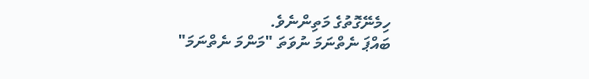ހިމެނޭގޮތުގެ މަތިންނެވެ.
ބައްޕަ ނެތްނަމަ ނުވަތަ "މަންމަ ނެތްނަމަ"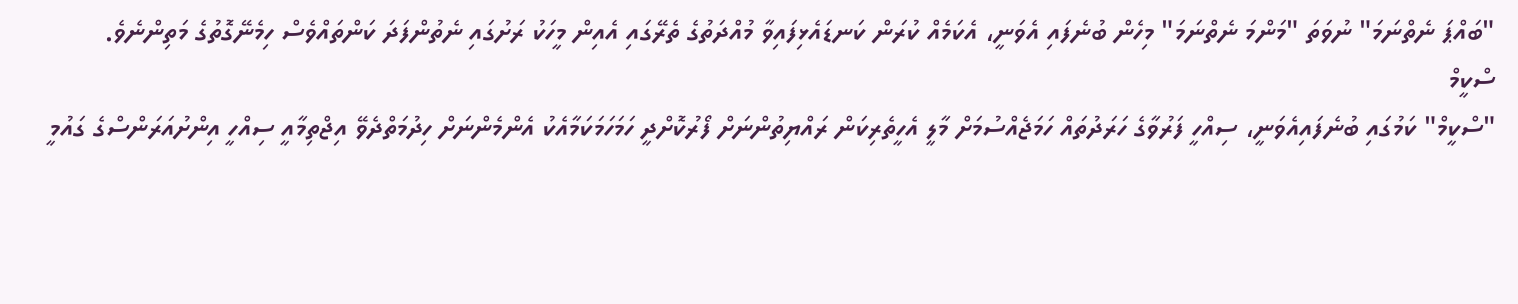"ބައްޕަ ނެތްނަމަ" ނުވަތަ "މަންމަ ނެތްނަމަ" މިހެން ބުނެފައި އެވަނީ، އެކަމެއް ކުރަން ކަނޑައެޅިފައިވާ މުއްދަތުގެ ތެރޭގައި އެއިން މީހަކު ރަށުގައި ނެތުންފަދަ ކަންތައްވެސް ހިމެނޭގޮތުގެ މަތިންނެވެ.
ސްކީމް
"ސްކީމް" ކަމުގައި ބުނެފައިއެވަނީ، ސިއްހީ ފަރުވާގެ ހަރަދުތައް ހަމަޖެއްސުމަށް މާލީ އެހީތެރިކަން ރައްޔިތުންނަށް ފޯރުކޮށްދީ ހަމަހަމަކަމާއެކު އެންމެންނަށް ހިދުމަތްދެވޭ އިޖްތިމާއީ ސިއްހީ އިންށުއަރަންސްގެ ގައުމީ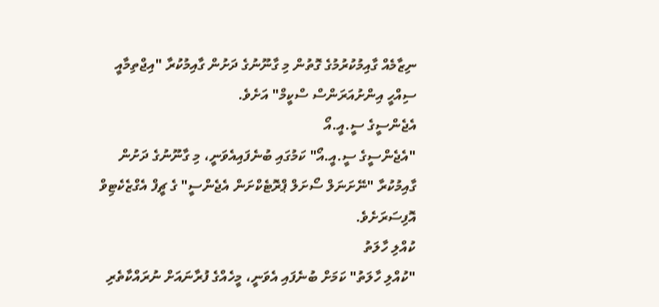ނިޒާމެއް ގާއިމުކުރުމުގެ ގޮތުން މި ގާނޫނުގެ ދަށުން ގާއިމުކުރާ "އިޖްތިމާއީ ސިއްހީ އިންށުއަރަންސް ސްކީމް" އަށެވެ.
އެޖެންސީގެ ސީ.އީ.އޯ
"އެޖެންސީގެ ސީ.އީ.އޯ" ކަމުގައި ބުނެފައިއެވަނީ، މި ގާނޫނުގެ ދަށުން ގާއިމުކުރާ "ނޭށަނަލް ސޯށަލް ޕްރޮޓެކްށަން އެޖެންސީ" ގެ ޗީފް އެގްޒެކެޓިވް އޮފިސަރަށެވެ.
ކުއްލި ހާލަތު
"ކުއްލި ހާލަތު" ކަމަށް ބުނެފައި އެވަނީ، މީހެއްގެ ފުރާނައަށް ނުރައްކާތެރި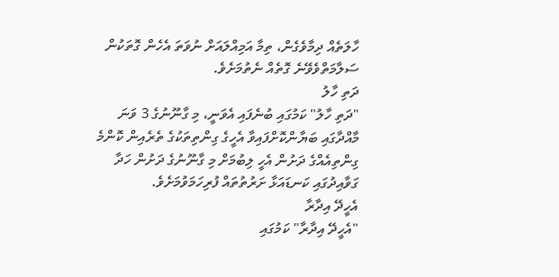ހާލަތެއް ދިމާވެގެން، ތިމާ އަމިއްލައަށް ނުވަތަ އެހެން ގޮތަކުން ސަލާމަތްވެވޭނެ ގޮތެއް ނެތުމަށެވެ.
ދަތި ހާލު
"ދަތި ހާލު" ކަމުގައި ބުނެފައި އެވަނީ، މި ގާނޫނުގެ 3 ވަނަ މާއްދާގައި ބަޔާންކޮށްފައިވާ އެހީގެ ގިންތިތަކުގެ ތެރެއިން ކޮންމެ ގިންތިއެއްގެ ދަށުން އެހީ ލިބުމަށް މި ގާނޫނުގެ ދަށުން ހަދާ ގަވާއިދުގައި ކަނޑައަޅާ ށަރުތުތައް ފުރިހަމަވުމަށެވެ.
އެހީދޭ އިދާރާ
"އެހީދޭ އިދާރާ" ކަމުގައި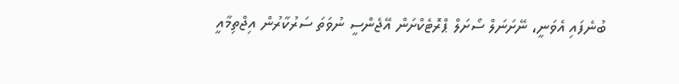ބުނެފައި އެވަނީ، ނޭށަނަލް ސޯށަލް ޕްރޮޓެކްށަން އޭޖެންސީ ނުވަތަ ސަރުކާރުން އިޖްތިމާއީ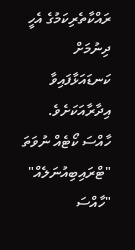ރައްކާތެރިކަމުގެ އެހީ ދިނުމަށް ކަނޑައަޅާފައިވާ އިދާރާއަކަށެވެ.
ހާއްސަ ކޯޓެއް ނުވަތަ "ޓްރައިބިއުނަލެއް"
"ހާއްސަ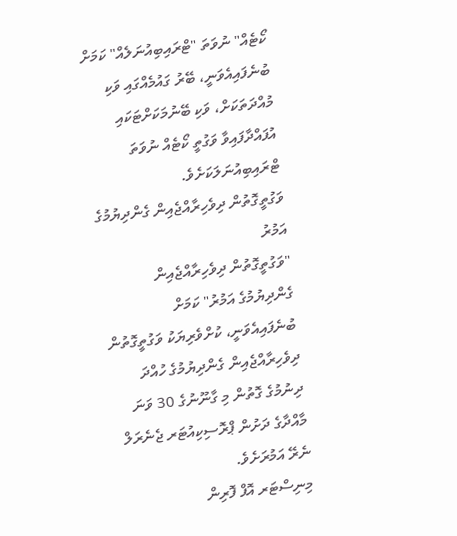ކޯޓެއް" ނުވަތަ "ޓްރައިބިއުނަލެއް" ކަމަށް ބުނެފައިއެވަނީ، ބޭރު ގައުމެއްގައި ވަކި މުއްދަތަކަށް، ވަކި ބޭނުމަކަށްޓަކައި އުފައްދާފައިވާ ވަގުތީ ކޯޓެއް ނުވަތަ ޓްރައިބިއުނަލަކަށެވެ.
ވަގުތީގޮތުން ދިވެހިރާއްޖެއިން ގެންދިޔުމުގެ އަމުރު
"ވަގުތީގޮތުން ދިވެހިރާއްޖެއިން ގެންދިޔުމުގެ އަމުރު" ކަމަށް ބުނެފައިއެވަނީ، ކުށްވެރިޔަކު ވަގުތީގޮތުން ދިވެހިރާއްޖެއިން ގެންދިޔުމުގެ ހުއްދަ ދިނުމުގެ ގޮތުން މި ގާނޫނުގެ 30 ވަނަ މާއްދާގެ ދަށުން ޕްރޮސިކިއުޓަރ ޖެނެރަލް ނެރޭ އަމުރަށެވެ.
މިނިސްޓަރ އޮފް ފޮރިން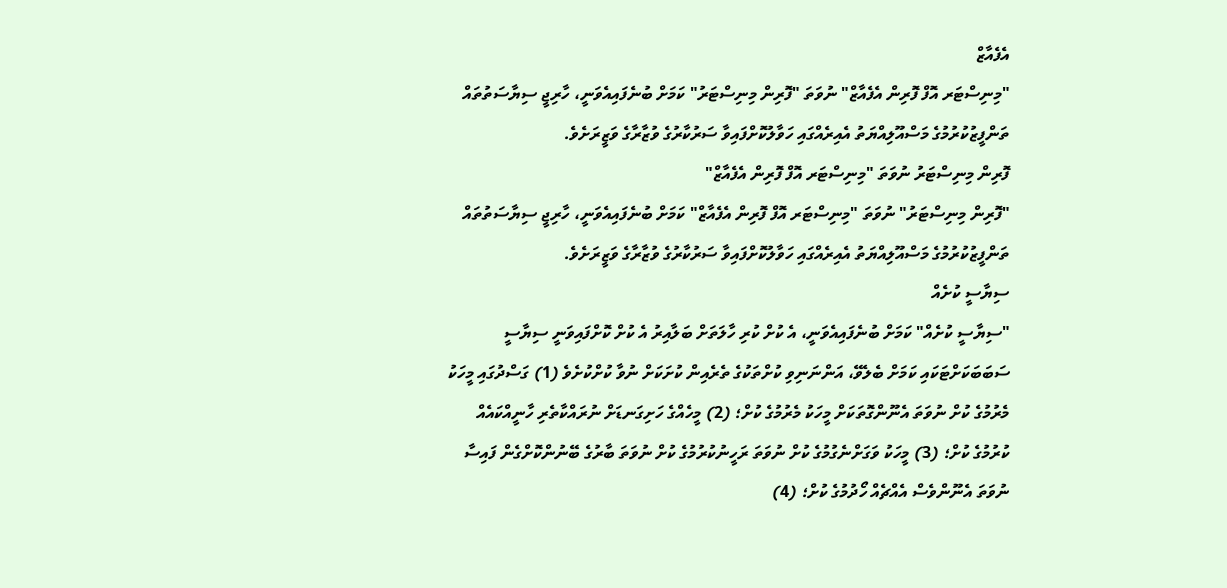އެފެއާޒް
"މިނިސްޓަރ އޮފް ފޮރިން އެފެއާޒް" ނުވަތަ "ފޮރިން މިނިސްޓަރު" ކަމަށް ބުނެފައިއެވަނީ، ހާރިޖީ ސިޔާސަތުތައް ތަންފީޒުކުރުމުގެ މަސްއޫލިއްޔަތު އެއިރެއްގައި ހަވާލުކޮށްފައިވާ ސަރުކާރުގެ ވުޒާރާގެ ވަޒީރަށެވެ.
ފޮރިން މިނިސްޓަރު ނުވަތަ "މިނިސްޓަރ އޮފް ފޮރިން އެފެއާޒް"
"ފޮރިން މިނިސްޓަރު" ނުވަތަ "މިނިސްޓަރ އޮފް ފޮރިން އެފެއާޒް" ކަމަށް ބުނެފައިއެވަނީ، ހާރިޖީ ސިޔާސަތުތައް ތަންފީޒުކުރުމުގެ މަސްއޫލިއްޔަތު އެއިރެއްގައި ހަވާލުކޮށްފައިވާ ސަރުކާރުގެ ވުޒާރާގެ ވަޒީރަށެވެ.
ސިޔާސީ ކުށެއް
"ސިޔާސީ ކުށެއް" ކަމަށް ބުނެފައިއެވަނީ، އެ ކުށް ކުރި ހާލަތަށް ބަލާއިރު އެ ކުށް ކޮށްފައިވަނީ ސިޔާސީ ސަބަބަކަށްޓަކައި ކަމަށް ބެލެވޭ، އަންނަނިވި ކުށްތަކުގެ ތެރެއިން ކުށަކަށް ނުވާ ކުށްކުށެވެ (1) ގަސްދުގައި މީހަކު މެރުމުގެ ކުށް ނުވަތަ އެނޫންގޮތަކަށް މީހަކު މެރުމުގެ ކުށް؛ (2) މީހެއްގެ ހަށިގަނޑަށް ނުރައްކާތެރި ހާނީއްކައެއް ކުރުމުގެ ކުށް؛ (3) މީހަކު ވަގަށްނެގުމުގެ ކުށް ނުވަތަ ރަހީނުކުރުމުގެ ކުށް ނުވަތަ ބާރުގެ ބޭނުންކޮށްގެން ފައިސާ ނުވަތަ އެނޫންވެސް އެއްޗެއް ހޯދުމުގެ ކުށް؛ (4)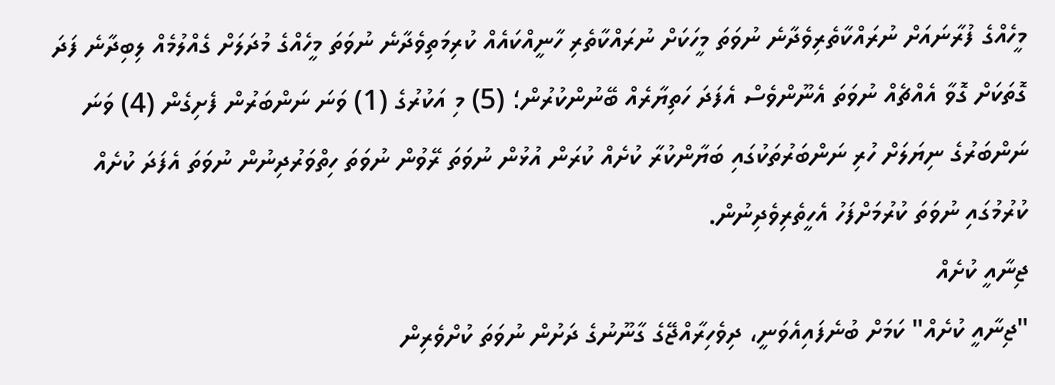މީހެއްގެ ފުރާނައަށް ނުރައްކާތެރިވެދާނެ ނުވަތަ މީހަކަށް ނުރައްކާތެރި ހާނީއްކައެއް ކުރިމަތިވެދާނެ ނުވަތަ މީހެއްގެ މުދަލަށް ގެއްލުމެއް ލިބިދާނެ ފަދަ ގޮތަކަށް ގޮވާ އެއްޗެއް ނުވަތަ އެނޫންވެސް އެފަދަ ހަތިޔާރެއް ބޭނުންކުރުން؛ (5) މި އަކުރުގެ (1) ވަނަ ނަންބަރުން ފެށިގެން (4) ވަނަ ނަންބަރުގެ ނިޔަލަށް ހުރި ނަންބަރުތަކުގައި ބަޔާންކުރާ ކުށެއް ކުރަން އުޅުން ނުވަތަ ރޭވުން ނުވަތަ ހިތްވަރުދިނުން ނުވަތަ އެފަދަ ކުށެއް ކުރުމުގައި ނުވަތަ ކުރުމަށްފަހު އެހީތެރިވެދިނުން.
ޖިނާއީ ކުށެއް
"ޖިނާއީ ކުށެއް" ކަމަށް ބުނެފައިއެވަނީ، ދިވެހިރާއްޖޭގެ ގާނޫނުގެ ދަށުން ނުވަތަ ކުށްވެރިން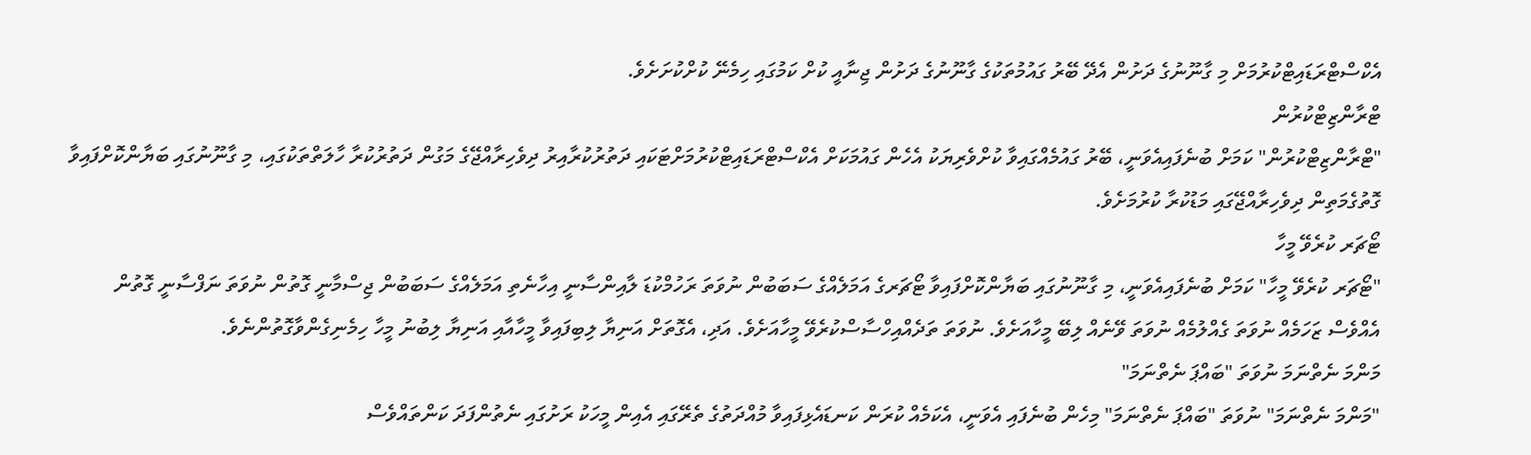އެކްސްޓްރަޑައިޓްކުރުމަށް މި ގާނޫނުގެ ދަށުން އެދޭ ބޭރު ގައުމުތަކުގެ ގާނޫނުގެ ދަށުން ޖިނާއީ ކުށް ކަމުގައި ހިމެނޭ ކުށްކުށަށެވެ.
ޓްރާންޒިޓްކުރުން
"ޓްރާންޒިޓްކުރުން" ކަމަށް ބުނެފައިއެވަނީ، ބޭރު ގައުމެއްގައިވާ ކުށްވެރިޔަކު އެހެން ގައުމަކަށް އެކްސްޓްރަޑައިޓްކުރުމަށްޓަކައި ދަތުރުކުރާއިރު ދިވެހިރާއްޖޭގެ މަގުން ދަތުރުކުރާ ހާލަތްތަކުގައި، މި ގާނޫނުގައި ބަޔާންކޮށްފައިވާ ގޮތުގެމަތިން ދިވެހިރާއްޖޭގައި މަޑުކުރާ ކުރުމަށެވެ.
ޓޯޗަރ ކުރެވޭ މީހާ
"ޓޯޗަރ ކުރެވޭ މީހާ" ކަމަށް ބުނެފައިއެވަނީ، މި ގާނޫނުގައި ބަޔާންކޮށްފައިވާ ޓޯޗަރގެ އަމަލެއްގެ ސަބަބުން ނުވަތަ ރަހުމްކުޑަ ލާއިންސާނީ އިހާނެތި އަމަލެއްގެ ސަބަބުން ޖިސްމާނީ ގޮތުން ނުވަތަ ނަފްސާނީ ގޮތުން އެއްވެސް ޒަހަމެއް ނުވަތަ ގެއްލުމެއް ނުވަތަ ވޭނެއް ލިބޭ މީހާއަށެވެ. ނުވަތަ ތަދެއްއިހްސާސްކުރެވޭ މީހާއަށެވެ. އަދި، އެގޮތަށް އަނިޔާ ލިބިފައިވާ މީހާއާއި އަނިޔާ ލިބުނު މީހާ ހިމެނިގެންވާގޮތުންނެވެ.
މަންމަ ނެތްނަމަ ނުވަތަ "ބައްޕަ ނެތްނަމަ"
"މަންމަ ނެތްނަމަ" ނުވަތަ "ބައްޕަ ނެތްނަމަ" މިހެން ބުނެފައި އެވަނީ، އެކަމެއް ކުރަން ކަނޑައެޅިފައިވާ މުއްދަތުގެ ތެރޭގައި އެއިން މީހަކު ރަށުގައި ނެތުންފަދަ ކަންތައްވެސް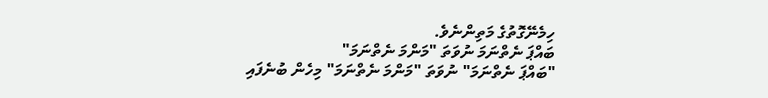ހިމެނޭގޮތުގެ މަތިންނެވެ.
ބައްޕަ ނެތްނަމަ ނުވަތަ "މަންމަ ނެތްނަމަ"
"ބައްޕަ ނެތްނަމަ" ނުވަތަ "މަންމަ ނެތްނަމަ" މިހެން ބުނެފައި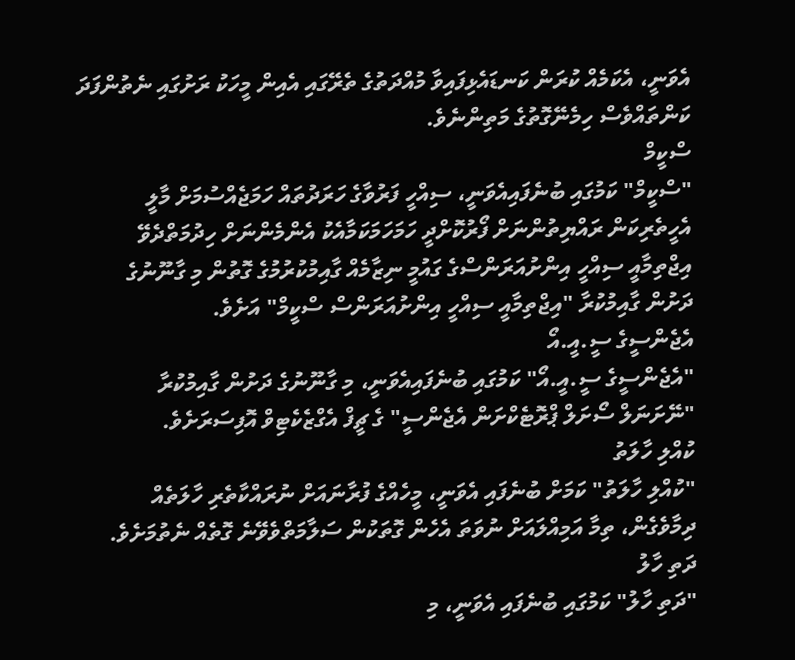އެވަނީ، އެކަމެއް ކުރަން ކަނޑައެޅިފައިވާ މުއްދަތުގެ ތެރޭގައި އެއިން މީހަކު ރަށުގައި ނެތުންފަދަ ކަންތައްވެސް ހިމެނޭގޮތުގެ މަތިންނެވެ.
ސްކީމް
"ސްކީމް" ކަމުގައި ބުނެފައިއެވަނީ، ސިއްހީ ފަރުވާގެ ހަރަދުތައް ހަމަޖެއްސުމަށް މާލީ އެހީތެރިކަން ރައްޔިތުންނަށް ފޯރުކޮށްދީ ހަމަހަމަކަމާއެކު އެންމެންނަށް ހިދުމަތްދެވޭ އިޖްތިމާއީ ސިއްހީ އިންށުއަރަންސްގެ ގައުމީ ނިޒާމެއް ގާއިމުކުރުމުގެ ގޮތުން މި ގާނޫނުގެ ދަށުން ގާއިމުކުރާ "އިޖްތިމާއީ ސިއްހީ އިންށުއަރަންސް ސްކީމް" އަށެވެ.
އެޖެންސީގެ ސީ.އީ.އޯ
"އެޖެންސީގެ ސީ.އީ.އޯ" ކަމުގައި ބުނެފައިއެވަނީ، މި ގާނޫނުގެ ދަށުން ގާއިމުކުރާ "ނޭށަނަލް ސޯށަލް ޕްރޮޓެކްށަން އެޖެންސީ" ގެ ޗީފް އެގްޒެކެޓިވް އޮފިސަރަށެވެ.
ކުއްލި ހާލަތު
"ކުއްލި ހާލަތު" ކަމަށް ބުނެފައި އެވަނީ، މީހެއްގެ ފުރާނައަށް ނުރައްކާތެރި ހާލަތެއް ދިމާވެގެން، ތިމާ އަމިއްލައަށް ނުވަތަ އެހެން ގޮތަކުން ސަލާމަތްވެވޭނެ ގޮތެއް ނެތުމަށެވެ.
ދަތި ހާލު
"ދަތި ހާލު" ކަމުގައި ބުނެފައި އެވަނީ، މި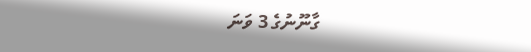ގާނޫނުގެ 3 ވަނަ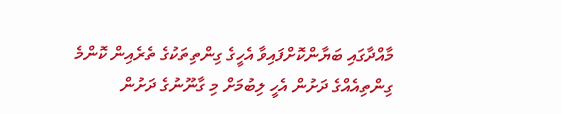މާއްދާގައި ބަޔާންކޮށްފައިވާ އެހީގެ ގިންތިތަކުގެ ތެރެއިން ކޮންމެ ގިންތިއެއްގެ ދަށުން އެހީ ލިބުމަށް މި ގާނޫނުގެ ދަށުން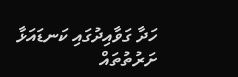ހަދާ ގަވާއިދުގައި ކަނޑައަޅާ ށަރުތުތައް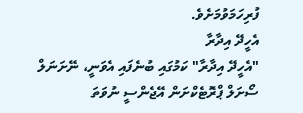ފުރިހަމަވުމަށެވެ.
އެހީދޭ އިދާރާ
"އެހީދޭ އިދާރާ" ކަމުގައި ބުނެފައި އެވަނީ، ނޭށަނަލް ސޯށަލް ޕްރޮޓެކްށަން އޭޖެންސީ ނުވަތަ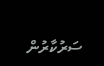ސަރުކާރުން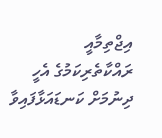އިޖްތިމާއީ ރައްކާތެރިކަމުގެ އެހީ ދިނުމަށް ކަނޑައަޅާފައިވާ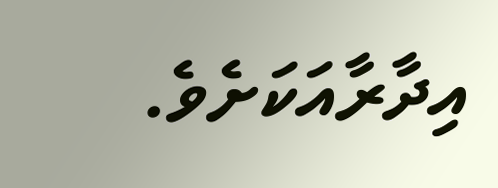އިދާރާއަކަށެވެ.